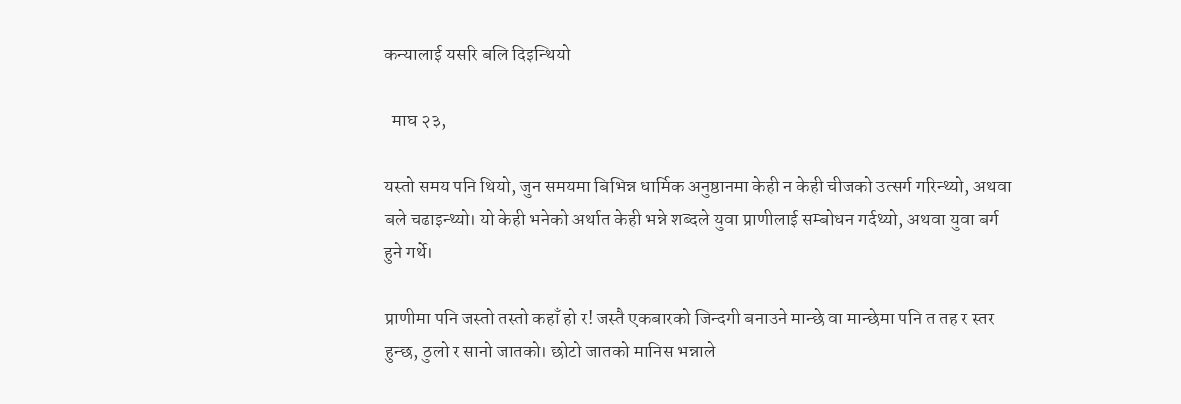कन्यालाई यसरि बलि दिइन्थियो

  माघ २३,

यस्तो समय पनि थियो, जुन समयमा बिभिन्न धार्मिक अनुष्ठानमा केही न केही चीजको उत्सर्ग गरिन्थ्यो, अथवा बले चढाइन्थ्यो। यो केही भनेको अर्थात केही भन्ने शब्दले युवा प्राणीलाई सम्बोधन गर्दथ्यो, अथवा युवा बर्ग हुने गर्थे।

प्राणीमा पनि जस्तो तस्तो कहाँ हो र! जस्तै एकबारको जिन्दगी बनाउने मान्छे वा मान्छेमा पनि त तह र स्तर हुन्छ, ठुलो र सानो जातको। छोटो जातको मानिस भन्नाले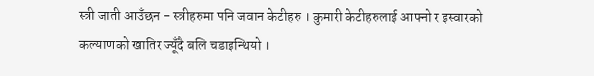स्त्री जाती आउँछन - स्त्रीहरुमा पनि जवान केटीहरु । कुमारी केटीहरुलाई आफ्नो र इस्वारको कल्याणको खातिर ज्यूँदै बलि चडाइन्थियो ।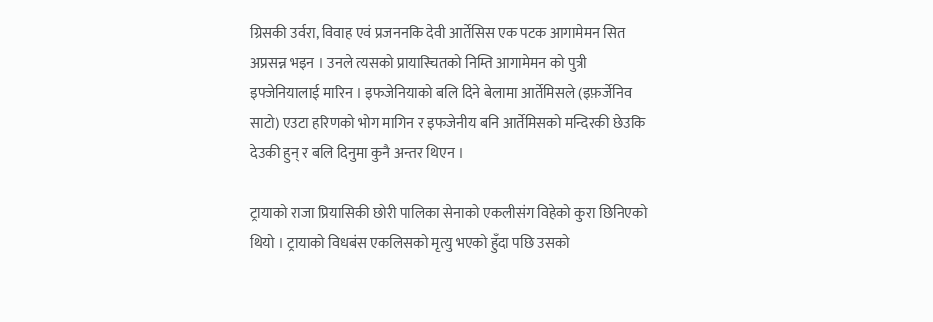ग्रिसकी उर्वरा, विवाह एवं प्रजननकि देवी आर्तेसिस एक पटक आगामेमन सित अप्रसन्न भइन । उनले त्यसको प्रायास्चितको निम्ति आगामेमन को पुत्री इफ्जेनियालाई मारिन । इफजेनियाको बलि दिने बेलामा आर्तेमिसले (इफ़र्जेनिव साटो) एउटा हरिणको भोग मागिन र इफजेनीय बनि आर्तेमिसको मन्दिरकी छेउकि देउकी हुन् र बलि दिनुमा कुनै अन्तर थिएन ।

ट्रायाको राजा प्रियासिकी छोरी पालिका सेनाको एकलीसंग विहेको कुरा छिनिएको थियो । ट्रायाको विधबंस एकलिसको मृत्यु भएको हुँदा पछि उसको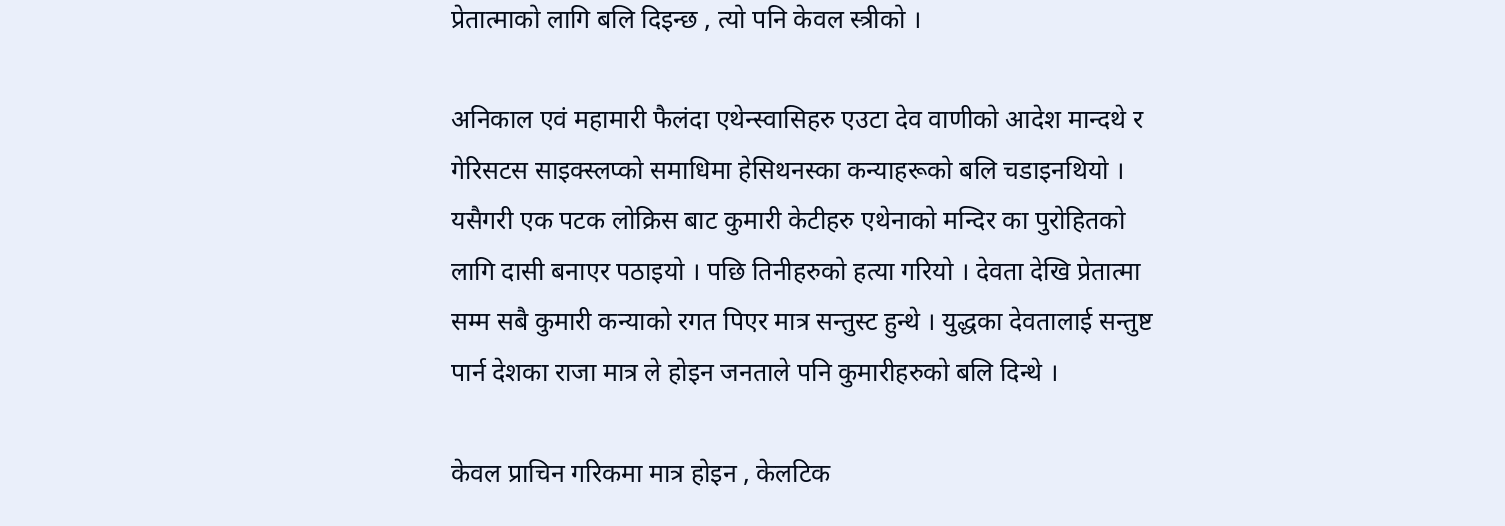प्रेतात्माको लागि बलि दिइन्छ , त्यो पनि केवल स्त्रीको ।

अनिकाल एवं महामारी फैलंदा एथेन्स्वासिहरु एउटा देव वाणीको आदेश मान्दथे र गेरिसटस साइक्स्लप्को समाधिमा हेसिथनस्का कन्याहरूको बलि चडाइनथियो । यसैगरी एक पटक लोक्रिस बाट कुमारी केटीहरु एथेनाको मन्दिर का पुरोहितको लागि दासी बनाएर पठाइयो । पछि तिनीहरुको हत्या गरियो । देवता देखि प्रेतात्मा सम्म सबै कुमारी कन्याको रगत पिएर मात्र सन्तुस्ट हुन्थे । युद्धका देवतालाई सन्तुष्ट पार्न देशका राजा मात्र ले होइन जनताले पनि कुमारीहरुको बलि दिन्थे ।

केवल प्राचिन गरिकमा मात्र होइन , केलटिक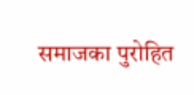समाजका पुरोहित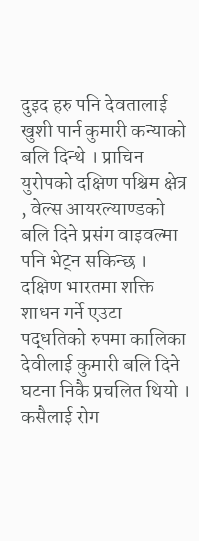दुइद हरु पनि देवतालाई खुशी पार्न कुमारी कन्याको बलि दिन्थे । प्राचिन युरोपको दक्षिण पश्चिम क्षेत्र , वेल्स आयरल्याण्डको बलि दिने प्रसंग वाइवल्मा पनि भेट्न सकिन्छ । दक्षिण भारतमा शक्ति  शाधन गर्ने एउटा पद्धतिको रुपमा कालिका देवीलाई कुमारी बलि दिने घटना निकै प्रचलित थियो । कसैलाई रोग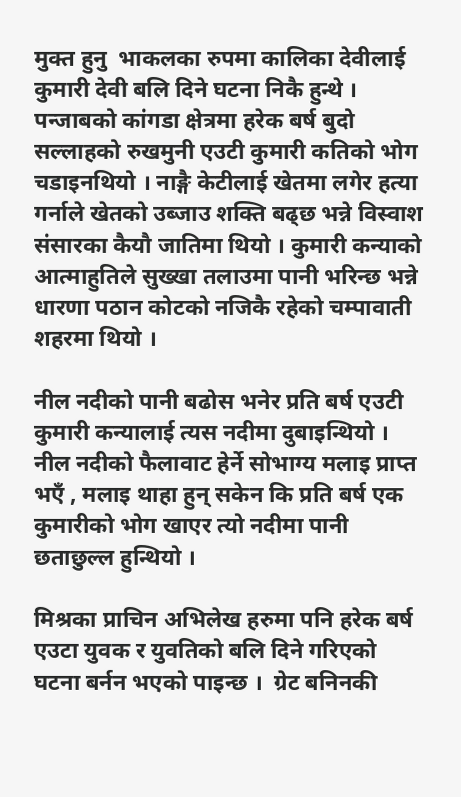मुक्त हुनु  भाकलका रुपमा कालिका देवीलाई कुमारी देवी बलि दिने घटना निकै हुन्थे । पन्जाबको कांगडा क्षेत्रमा हरेक बर्ष बुदो सल्लाहको रुखमुनी एउटी कुमारी कतिको भोग चडाइनथियो । नाङ्गै केटीलाई खेतमा लगेर हत्या गर्नाले खेतको उब्जाउ शक्ति बढ्छ भन्ने विस्वाश संसारका कैयौ जातिमा थियो । कुमारी कन्याको आत्माहुतिले सुख्खा तलाउमा पानी भरिन्छ भन्ने धारणा पठान कोटको नजिकै रहेको चम्पावाती शहरमा थियो ।

नील नदीको पानी बढोस भनेर प्रति बर्ष एउटी कुमारी कन्यालाई त्यस नदीमा दुबाइन्थियो । नील नदीको फैलावाट हेर्ने सोभाग्य मलाइ प्राप्त भएँ , मलाइ थाहा हुन् सकेन कि प्रति बर्ष एक कुमारीको भोग खाएर त्यो नदीमा पानी छताछुल्ल हुन्थियो ।

मिश्रका प्राचिन अभिलेख हरुमा पनि हरेक बर्ष एउटा युवक र युवतिको बलि दिने गरिएको घटना बर्नन भएको पाइन्छ ।  ग्रेट बनिनकी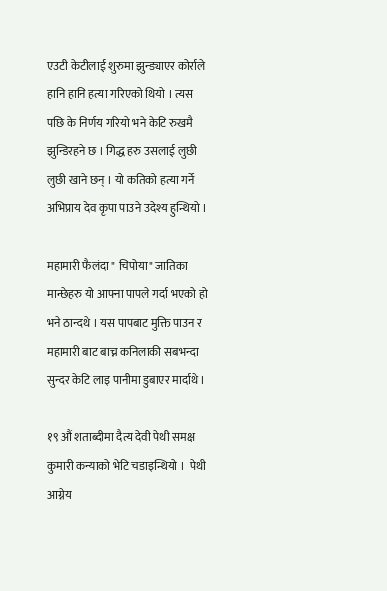एउटी केटीलाई शुरुमा झुन्ड्याएर कोर्राले हानि हानि हत्या गरिएको थियो । त्यस पछि के निर्णय गरियो भने केटि रुखमै झुन्डिरहने छ । गिद्ध हरु उसलाई लुछी लुछी खाने छन् । यो कतिको हत्या गर्ने अभिप्राय देव कृपा पाउने उदेश्य हुन्थियो ।

महामारी फैलंदा " चिपोया" जातिका मान्छेहरु यो आफ्ना पापले गर्दा भएको हो भने ठान्दथे । यस पापबाट मुक्ति पाउन र महामारी बाट बाच्न कनिलाकी सबभन्दा सुन्दर केटि लाइ पानीमा डुबाएर मार्दाथे ।

१९ औं शताब्दीमा दैत्य देवी पेथी समक्ष कुमारी कन्याको भेटि चडाइन्थियो ।  पेथी आग्नेय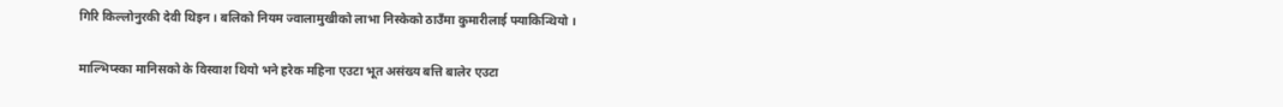गिरि किल्लोनुरकी देवी थिइन । बलिको नियम ज्वालामुखीको लाभा निस्केको ठाउँमा कुमारीलाई फ्याकिन्थियो ।

माल्भिप्स्का मानिसको के विस्वाश थियो भने हरेक महिना एउटा भूत असंख्य बत्ति बालेर एउटा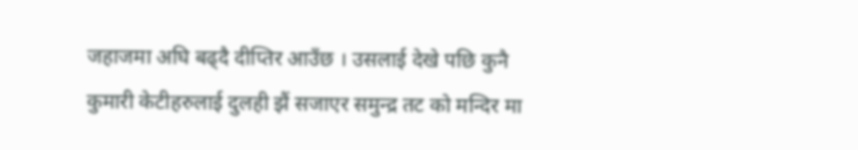जहाजमा अघि बढ्दै दीप्तिर आउँछ । उसलाई देखे पछि कुनै कुमारी केटीहरुलाई दुलही झैं सजाएर समुन्द्र तट को मन्दिर मा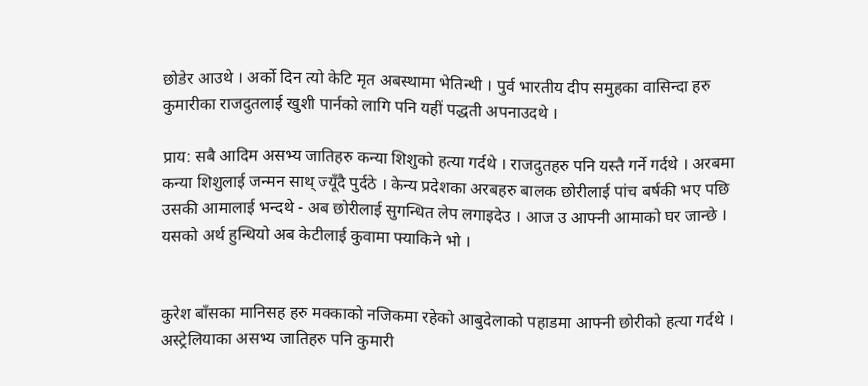छोडेर आउथे । अर्को दिन त्यो केटि मृत अबस्थामा भेतिन्थी । पुर्व भारतीय दीप समुहका वासिन्दा हरु कुमारीका राजदुतलाई खुशी पार्नको लागि पनि यहीं पद्धती अपनाउदथे ।

प्राय: सबै आदिम असभ्य जातिहरु कन्या शिशुको हत्या गर्दथे । राजदुतहरु पनि यस्तै गर्ने गर्दथे । अरबमा कन्या शिशुलाई जन्मन साथ् ज्यूँदै पुर्दठे । केन्य प्रदेशका अरबहरु बालक छोरीलाई पांच बर्षकी भए पछि उसकी आमालाई भन्दथे - अब छोरीलाई सुगन्धित लेप लगाइदेउ । आज उ आफ्नी आमाको घर जान्छे । यसको अर्थ हुन्थियो अब केटीलाई कुवामा फ्याकिने भो ।


कुरेश बाँसका मानिसह हरु मक्काको नजिकमा रहेको आबुदेलाको पहाडमा आफ्नी छोरीको हत्या गर्दथे । अस्ट्रेलियाका असभ्य जातिहरु पनि कुमारी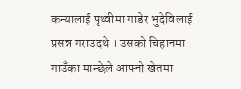कन्यालाई पृथ्वीमा गाडेर भुदेविलाई प्रसन्न गराउदथे । उसको चिहानमा गाउँका मान्छेले आफ्नो खेतमा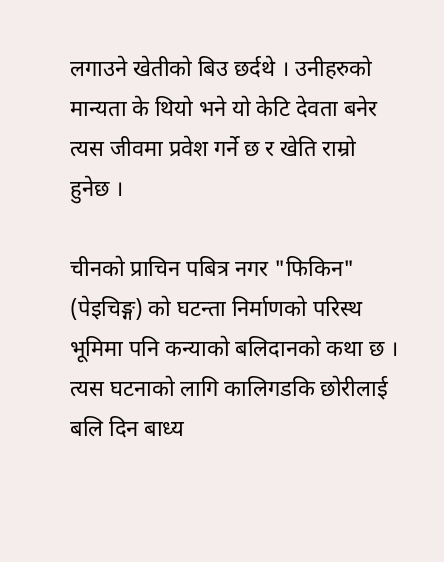लगाउने खेतीको बिउ छर्दथे । उनीहरुको मान्यता के थियो भने यो केटि देवता बनेर त्यस जीवमा प्रवेश गर्ने छ र खेति राम्रो हुनेछ ।

चीनको प्राचिन पबित्र नगर "फिकिन" (पेइचिङ्ग) को घटन्ता निर्माणको परिस्थ भूमिमा पनि कन्याको बलिदानको कथा छ । त्यस घटनाको लागि कालिगडकि छोरीलाई बलि दिन बाध्य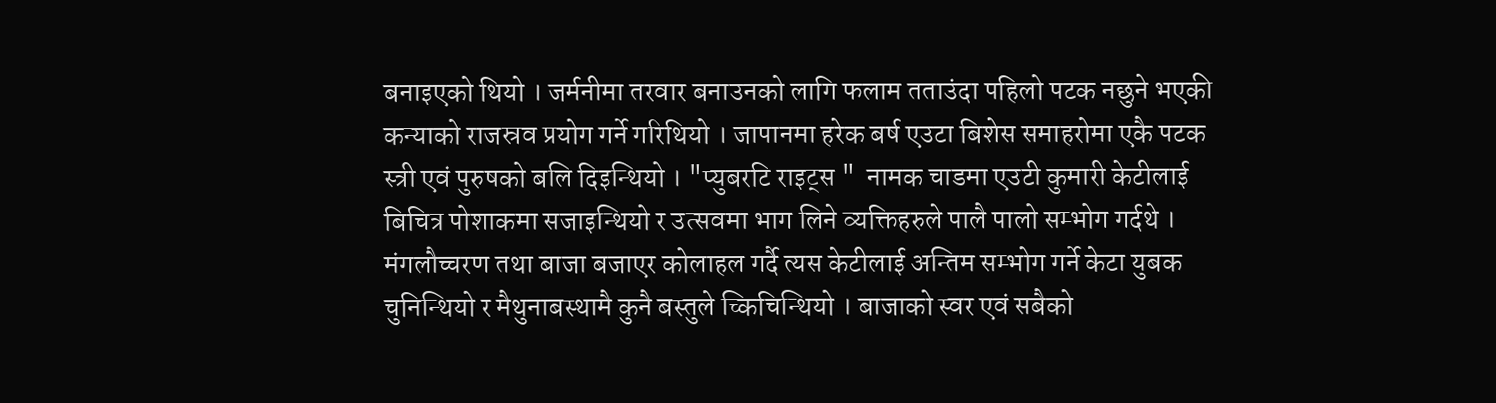बनाइएको थियो । जर्मनीमा तरवार बनाउनको लागि फलाम तताउंदा पहिलो पटक नछुने भएकी कन्याको राजस्रव प्रयोग गर्ने गरिथियो । जापानमा हरेक बर्ष एउटा बिशेस समाहरोमा एकै पटक स्त्री एवं पुरुषको बलि दिइन्थियो । "प्युबरटि राइट्स "  नामक चाडमा एउटी कुमारी केटीलाई बिचित्र पोशाकमा सजाइन्थियो र उत्सवमा भाग लिने व्यक्तिहरुले पालै पालो सम्भोग गर्दथे । मंगलौच्चरण तथा बाजा बजाएर कोलाहल गर्दै त्यस केटीलाई अन्तिम सम्भोग गर्ने केटा युबक चुनिन्थियो र मैथुनाबस्थामै कुनै बस्तुले च्किचिन्थियो । बाजाको स्वर एवं सबैको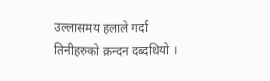उल्लासमय हलाले गर्दा तिनीहरुको क्रन्दन दब्दथियो ।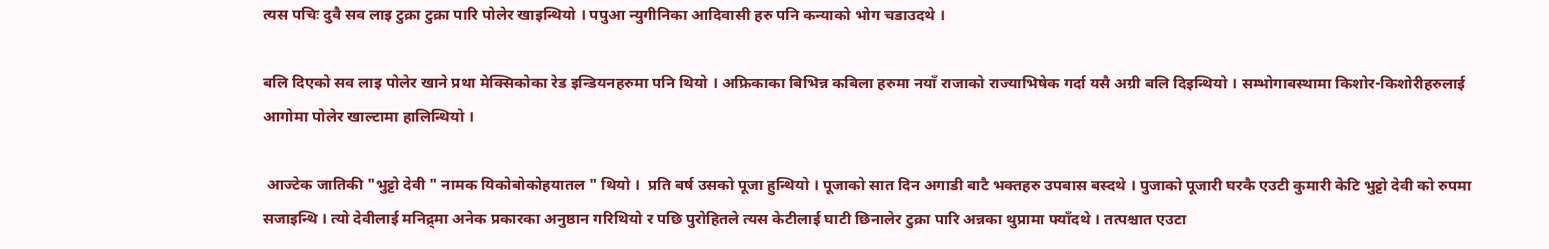त्यस पचिः दुवै सव लाइ टुक्रा टुक्रा पारि पोलेर खाइन्थियो । पपुआ न्युगीनिका आदिवासी हरु पनि कन्याको भोग चडाउदथे ।

बलि दिएको सव लाइ पोलेर खाने प्रथा मेक्सिकोका रेड इन्डियनहरुमा पनि थियो । अफ्रिकाका बिभिन्न कबिला हरुमा नयाँ राजाको राज्याभिषेक गर्दा यसै अग्री बलि दिइन्थियो । सम्भोगाबस्थामा किशोर-किशोरीहरुलाई आगोमा पोलेर खाल्टामा हालिन्थियो ।

 आज्टेक जातिकी "भुट्टो देवी " नामक यिकोबोकोहयातल " थियो ।  प्रति बर्ष उसको पूजा हुन्थियो । पूजाको सात दिन अगाडी बाटै भक्तहरु उपबास बस्दथे । पुजाको पूजारी घरकै एउटी कुमारी केटि भुट्टो देवी को रुपमा सजाइन्थि । त्यो देवीलाई मनिद्र्मा अनेक प्रकारका अनुष्ठान गरिथियो र पछि पुरोहितले त्यस केटीलाई घाटी छिनालेर टुक्रा पारि अन्नका थुप्रामा फ्याँदथे । तत्पश्चात एउटा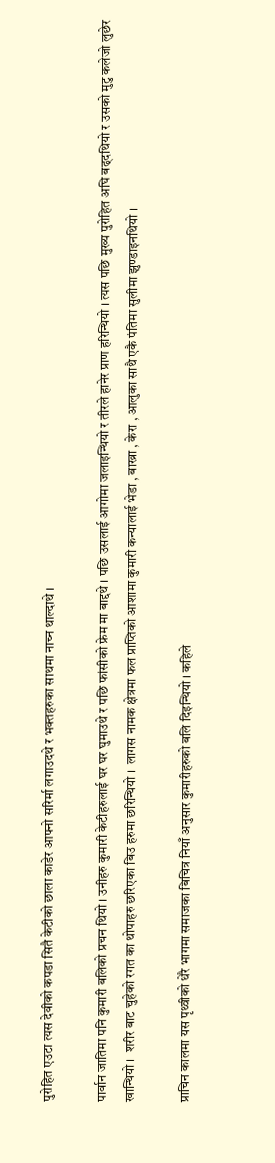पुरोहित एउटा त्यस देवीको कपडा सितै केटीको छाला काडेर आफ्नो सरिर्मा लगाउदथे र भक्तहरुका साथमा नाच्न थाल्दाथे ।

पार्वान जातिमा पनि कुमारी बलिको प्रचन थियो । उनीहरु कुमारी केटीहरुलाई घर घर घुमाउथे र पछि फांसीको फ्रेम मा बाद्दथे । पछि उसलाई आगोमा जलाइन्थियो र तीरले हानेर प्राण हरिन्थियो । त्यस पछि मुख्य पुरोहित अघि बढ्दथियो र उसको मुटु कलेजो लुछेर खान्थियो ।  शरीर बाट चुहेको रगत का थोपाहरु छरिएका बिउ हरुमा छरिन्थियो ।  लागस नामक क्षेत्रमा फल प्राप्तिको आशामा कुमारी कन्यालाई भेडा , बाख्रा , केरा , आलुका साथै एकै पंतिमा सुलीमा झुण्डाइनथियो ।

प्राचिन कालमा यस पृथ्वीको धेरै भागमा समाजका बिचित्र नियाँ अनुसार कुमारीहरुको बलि दिइन्थियो । कहिले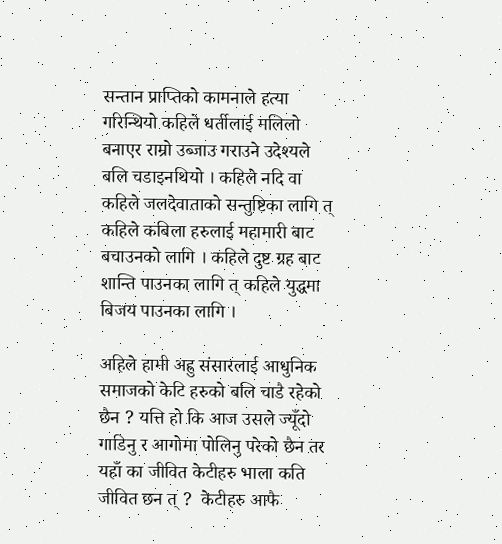सन्तान प्राप्तिको कामनाले हत्या गरिन्थियो कहिले धर्तीलाई मलिलो बनाएर राम्रो उब्जाउ गराउने उदेश्यले बलि चडाइनथियो । कहिले नदि वा कहिले जलदेवाताको सन्तुष्टिका लागि त् कहिले कबिला हरुलाई महामारी बाट बचाउनको लागि । कहिले दुष्ट ग्रह बाट शान्ति पाउनका लागि त् कहिले युद्धमा बिजय पाउनका लागि ।

अहिले हामी अह्रु संसारलाई आधुनिक समाजको केटि हरुको बलि चाडै रहेको छैन ? यत्ति हो कि आज उसले ज्यूँदो गाडिनु र आगोमा पोलिनु परेको छैन तर यहाँ का जीवित केटीहरु भाला कति जीवित छन त् ?  केटीहरु आफै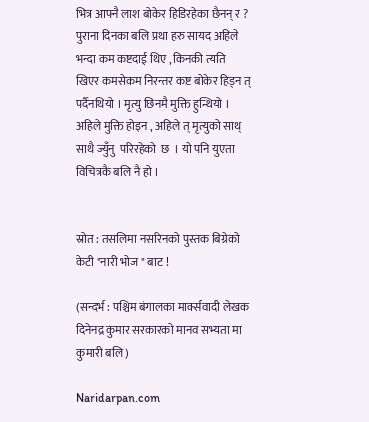भित्र आफ्नै लाश बोकेर हिडिरहेका छैनन् र ?  पुराना दिनका बलि प्रथा हरु सायद अहिले  भन्दा कम कष्टदाई थिए , किनकी त्यति खिएर कमसेकम निरन्तर कष्ट बोकेर हिड्न त् पर्दैनथियो । मृत्यु छिनमै मुक्ति हुन्थियो । अहिले मुक्ति होइन , अहिले त् मृत्युको साथ् साथै ज्युँनु  परिरहेको  छ  । यो पनि युएता विचित्रकै बलि नै हो ।


स्रोत : तसलिमा नसरिनको पुस्तक बिग्रेको केटी "नारी भोज " बाट !

(सन्दर्भ : पश्चिम बंगालका मार्क्सवादी लेखक दिनेनद्र कुमार सरकारको मानव सभ्यता मा कुमारी बलि)

Naridarpan.com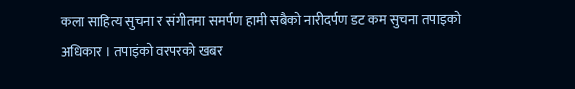कला साहित्य सुचना र संगीतमा समर्पण हामी सबैको नारीदर्पण डट कम सुचना तपाइको अधिकार । तपाइंको वरपरको खबर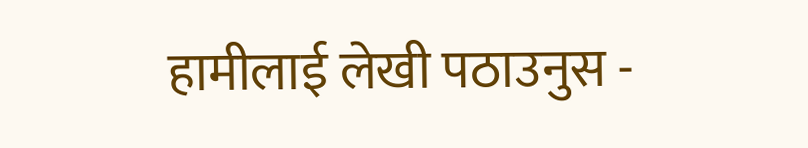हामीलाई लेखी पठाउनुस -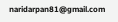naridarpan81@gmail.com